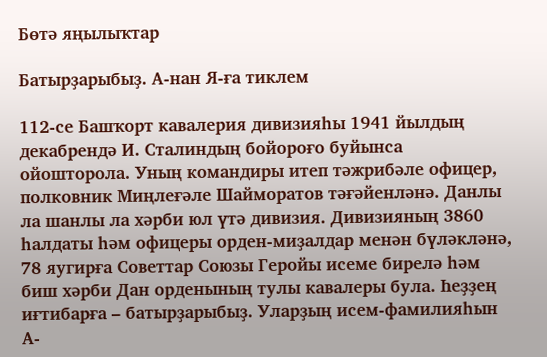Бөтә яңылыҡтар

Батырҙарыбыҙ. А-нан Я-ға тиклем

112-се Башҡорт кавалерия дивизияһы 1941 йылдың декабрендә И. Сталиндың бойороғо буйынса ойошторола. Уның командиры итеп тәжрибәле офицер, полковник Миңлеғәле Шайморатов тәғәйенләнә. Данлы ла шанлы ла хәрби юл үтә дивизия. Дивизияның 3860 һалдаты һәм офицеры орден-миҙалдар менән бүләкләнә, 78 яугирға Советтар Союзы Геройы исеме бирелә һәм биш хәрби Дан орденының тулы кавалеры була. Һеҙҙең иғтибарға – батырҙарыбыҙ. Уларҙың исем-фамилияһын А-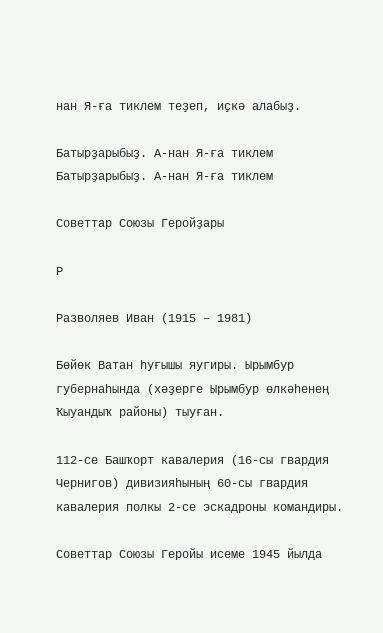нан Я-ға тиклем теҙеп, иҫкә алабыҙ.

Батырҙарыбыҙ. А-нан Я-ға тиклем
Батырҙарыбыҙ. А-нан Я-ға тиклем

Советтар Союзы Геройҙары

Р

Разволяев Иван (1915 – 1981)

Бөйөк Ватан һуғышы яугиры. Ырымбур губернаһында (хәҙерге Ырымбур өлкәһенең Ҡыуандыҡ районы) тыуған.

112-се Башҡорт кавалерия (16-сы гвардия Чернигов) дивизияһының 60-сы гвардия кавалерия полкы 2-се эскадроны командиры.

Советтар Союзы Геройы исеме 1945 йылда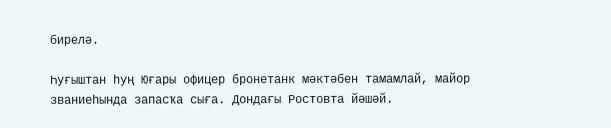бирелә.

Һуғыштан һуң Юғары офицер бронетанк мәктәбен тамамлай, майор званиеһында запасҡа сыға. Дондағы Ростовта йәшәй.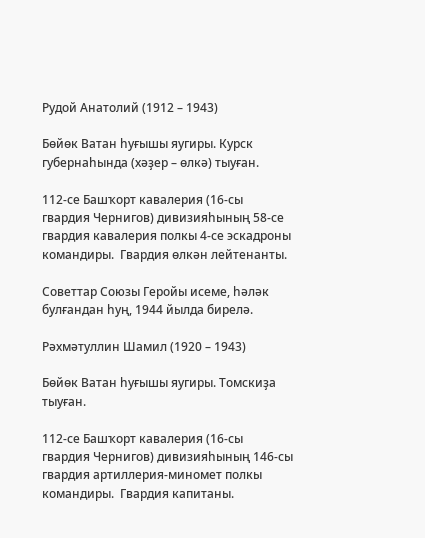Рудой Анатолий (1912 – 1943)

Бөйөк Ватан һуғышы яугиры. Курск губернаһында (хәҙер – өлкә) тыуған.

112-се Башҡорт кавалерия (16-сы гвардия Чернигов) дивизияһының 58-се гвардия кавалерия полкы 4-се эскадроны командиры.  Гвардия өлкән лейтенанты.

Советтар Союзы Геройы исеме, һәләк булғандан һуң, 1944 йылда бирелә.

Рәхмәтуллин Шамил (1920 – 1943)

Бөйөк Ватан һуғышы яугиры. Томскиҙа тыуған.

112-се Башҡорт кавалерия (16-сы гвардия Чернигов) дивизияһының 146-сы гвардия артиллерия-миномет полкы командиры.  Гвардия капитаны.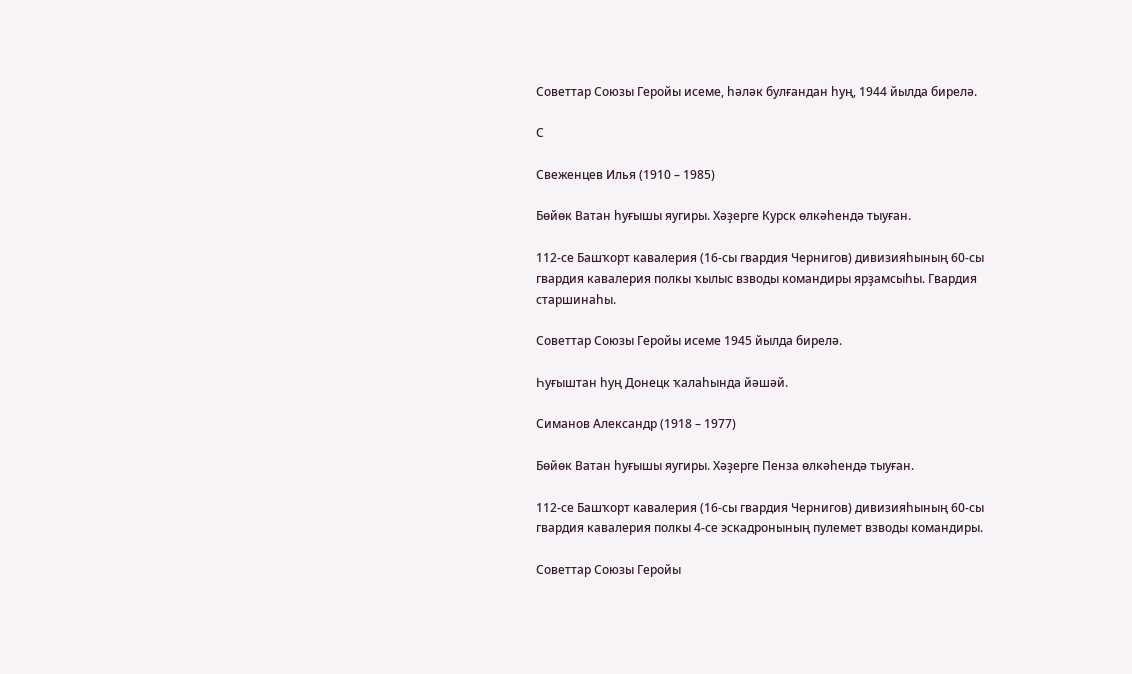Советтар Союзы Геройы исеме, һәләк булғандан һуң, 1944 йылда бирелә.

С

Свеженцев Илья (1910 – 1985)

Бөйөк Ватан һуғышы яугиры. Хәҙерге Курск өлкәһендә тыуған.

112-се Башҡорт кавалерия (16-сы гвардия Чернигов) дивизияһының 60-сы гвардия кавалерия полкы ҡылыс взводы командиры ярҙамсыһы. Гвардия старшинаһы.

Советтар Союзы Геройы исеме 1945 йылда бирелә.

Һуғыштан һуң Донецк ҡалаһында йәшәй.

Симанов Александр (1918 – 1977)

Бөйөк Ватан һуғышы яугиры. Хәҙерге Пенза өлкәһендә тыуған.

112-се Башҡорт кавалерия (16-сы гвардия Чернигов) дивизияһының 60-сы гвардия кавалерия полкы 4-се эскадронының пулемет взводы командиры.

Советтар Союзы Геройы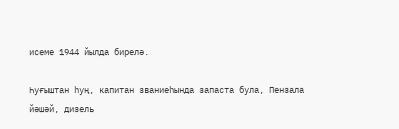исеме 1944 йылда бирелә.

Һуғыштан һуң, капитан званиеһында запаста була, Пензала йәшәй, дизель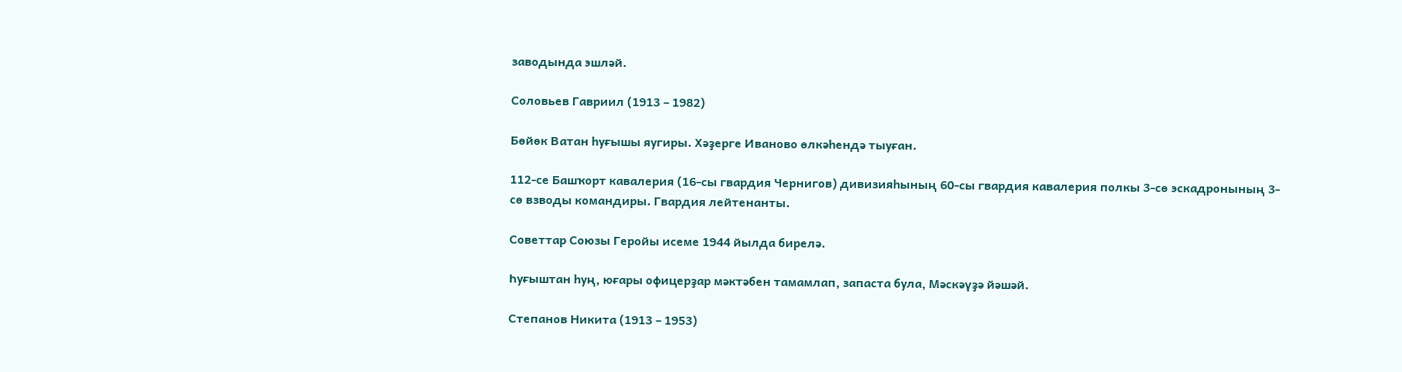заводында эшләй.

Соловьев Гавриил (1913 – 1982)

Бөйөк Ватан һуғышы яугиры. Хәҙерге Иваново өлкәһендә тыуған.

112-се Башҡорт кавалерия (16-сы гвардия Чернигов) дивизияһының 60-сы гвардия кавалерия полкы 3-сө эскадронының 3-сө взводы командиры. Гвардия лейтенанты.

Советтар Союзы Геройы исеме 1944 йылда бирелә.

Һуғыштан һуң, юғары офицерҙар мәктәбен тамамлап, запаста була, Мәскәүҙә йәшәй.

Степанов Никита (1913 – 1953)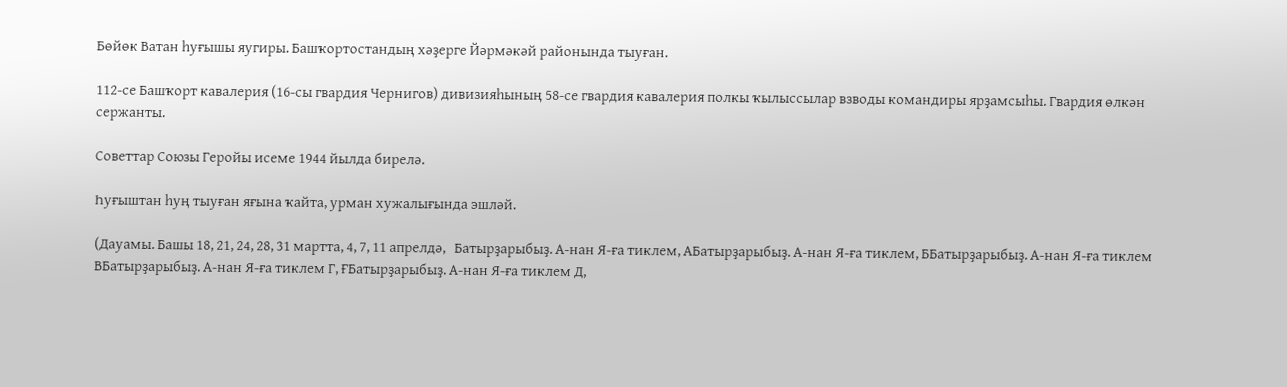Бөйөк Ватан һуғышы яугиры. Башҡортостандың хәҙерге Йәрмәкәй районында тыуған.

112-се Башҡорт кавалерия (16-сы гвардия Чернигов) дивизияһының 58-се гвардия кавалерия полкы ҡылыссылар взводы командиры ярҙамсыһы. Гвардия өлкән сержанты.

Советтар Союзы Геройы исеме 1944 йылда бирелә.

Һуғыштан һуң тыуған яғына ҡайта, урман хужалығында эшләй.

(Дауамы. Башы 18, 21, 24, 28, 31 мартта, 4, 7, 11 апрелдә,   Батырҙарыбыҙ. А-нан Я-ға тиклем, АБатырҙарыбыҙ. А-нан Я-ға тиклем, ББатырҙарыбыҙ. А-нан Я-ға тиклем ВБатырҙарыбыҙ. А-нан Я-ға тиклем Г, ҒБатырҙарыбыҙ. А-нан Я-ға тиклем Д,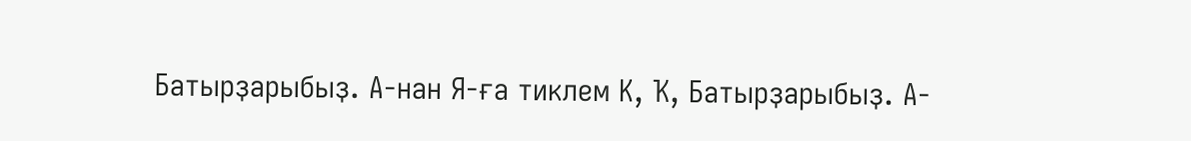Батырҙарыбыҙ. А-нан Я-ға тиклем К, Ҡ, Батырҙарыбыҙ. А-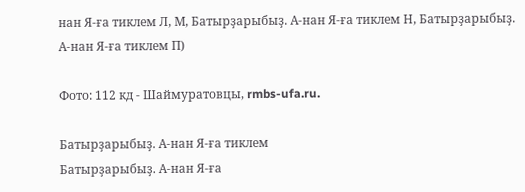нан Я-ға тиклем Л, М, Батырҙарыбыҙ. А-нан Я-ға тиклем Н, Батырҙарыбыҙ. А-нан Я-ға тиклем П)

Фото: 112 кд - Шаймуратовцы, rmbs-ufa.ru.

Батырҙарыбыҙ. А-нан Я-ға тиклем
Батырҙарыбыҙ. А-нан Я-ға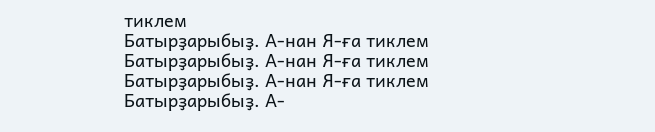тиклем
Батырҙарыбыҙ. А-нан Я-ға тиклем
Батырҙарыбыҙ. А-нан Я-ға тиклем
Батырҙарыбыҙ. А-нан Я-ға тиклем
Батырҙарыбыҙ. А-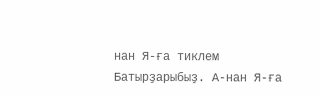нан Я-ға тиклем
Батырҙарыбыҙ. А-нан Я-ға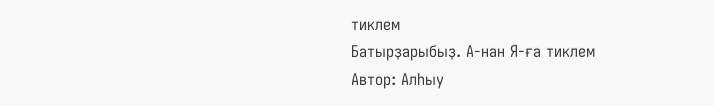тиклем
Батырҙарыбыҙ. А-нан Я-ға тиклем
Автор: Алһыу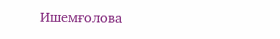Ишемғолова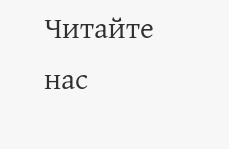Читайте нас